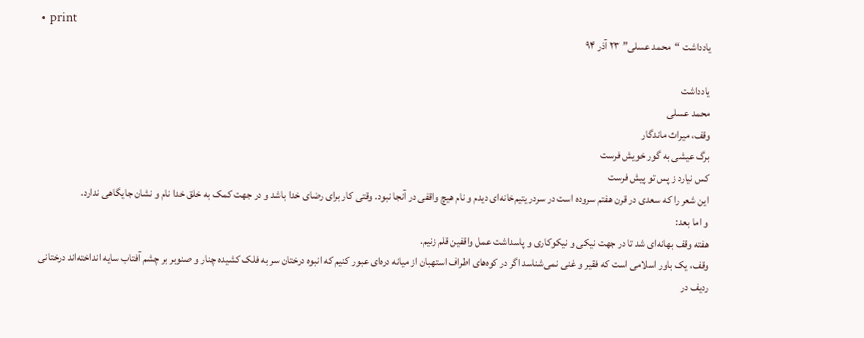• print
یادداشت “محمد عسلی” ۲۳ آذر ۹۴

یادداشت
محمد عسلی
وقف، میراث ماندگار
برگ عیشی به گور خویش فرست
کس نیارد ز پس تو پیش فرست
این شعر را که سعدی در قرن هفتم سروده است در سردر یتیم‌خانه‌ای دیدم و نام هیچ واقفی در آنجا نبود. وقتی کار برای رضای خدا باشد و در جهت کمک به خلق خدا نام و نشان جایگاهی ندارد.
و اما بعد:
هفته وقف بهانه‌ای شد تا در جهت نیکی و نیکوکاری و پاسداشت عمل واقفین قلم زنیم.
وقف، یک باور اسلامی است که فقیر و غنی نمی‌شناسد اگر در کوه‌های اطراف استهبان از میانه دره‌ای عبور کنیم که انبوه درختان سر به فلک کشیده چنار و صنوبر بر چشم آفتاب سایه انداخته‌اند درختانی ردیف در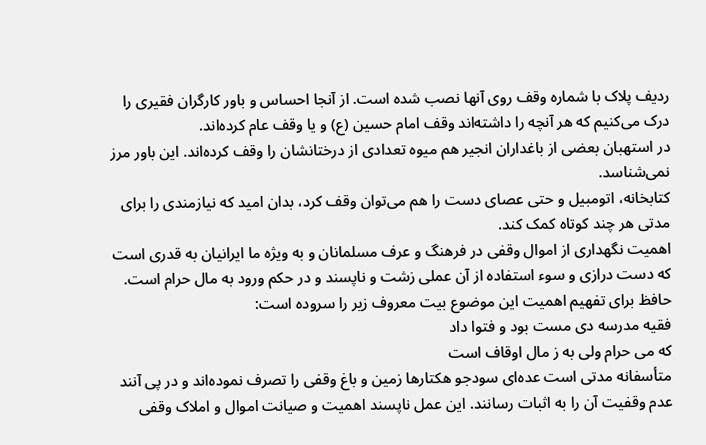ردیف پلاک با شماره وقف روی آنها نصب شده است. از آنجا احساس و باور کارگران فقیری را درک می‌کنیم که هر آنچه را داشته‌اند وقف امام حسین (ع) و یا وقف عام کرده‌اند.
در استهبان بعضی از باغداران انجیر هم میوه تعدادی از درختانشان را وقف کرده‌اند. این باور مرز نمی‌شناسد.
کتابخانه، اتومبیل و حتی عصای دست را هم می‌توان وقف کرد، بدان امید که نیازمندی را برای مدتی هر چند کوتاه کمک کند.
اهمیت نگهداری از اموال وقفی در فرهنگ و عرف مسلمانان و به ویژه ما ایرانیان به قدری است که دست درازی و سوء استفاده از آن عملی زشت و ناپسند و در حکم ورود به مال حرام است.
حافظ برای تفهیم اهمیت این موضوع بیت معروف زیر را سروده است:
فقیه مدرسه دی مست بود و فتوا داد
که می حرام ولی به ز مال اوقاف است
متأسفانه مدتی است عده‌ای سودجو هکتارها زمین و باغ‌ وقفی را تصرف نموده‌اند و در پی آنند عدم وقفیت آن را به اثبات رسانند. این عمل ناپسند اهمیت و صیانت اموال و املاک وقفی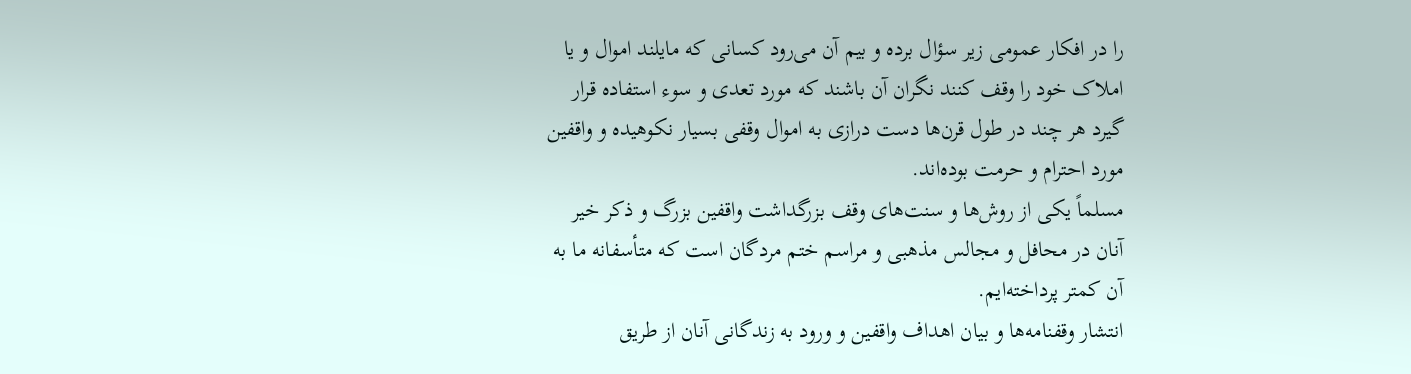را در افکار عمومی زیر سؤال برده و بیم آن می‌رود کسانی که مایلند اموال و یا املاک خود را وقف کنند نگران آن باشند که مورد تعدی و سوء استفاده قرار گیرد هر چند در طول قرن‌ها دست درازی به اموال وقفی بسیار نکوهیده و واقفین مورد احترام و حرمت بوده‌اند.
مسلماً یکی از روش‌ها و سنت‌های وقف بزرگداشت واقفین بزرگ و ذکر خیر آنان در محافل و مجالس مذهبی و مراسم ختم مردگان است که متأسفانه ما به آن کمتر پرداخته‌ایم.
انتشار وقفنامه‌ها و بیان اهداف واقفین و ورود به زندگانی آنان از طریق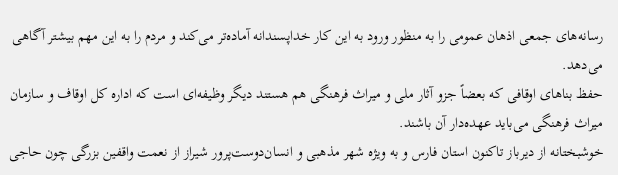رسانه‌های جمعی اذهان عمومی را به منظور ورود به این کار خداپسندانه آماده‌تر می‌کند و مردم را به این مهم بیشتر آگاهی می‌دهد.
حفظ بناهای اوقافی که بعضاً جزو آثار ملی و میراث فرهنگی هم هستند دیگر وظیفه‌ای است که اداره کل اوقاف و سازمان میراث فرهنگی می‌باید عهده‌دار آن باشند.
خوشبختانه از دیرباز تاکنون استان فارس و به ویژه شهر مذهبی و انسان‌‌دوست‌پرور شیراز از نعمت واقفین بزرگی چون حاجی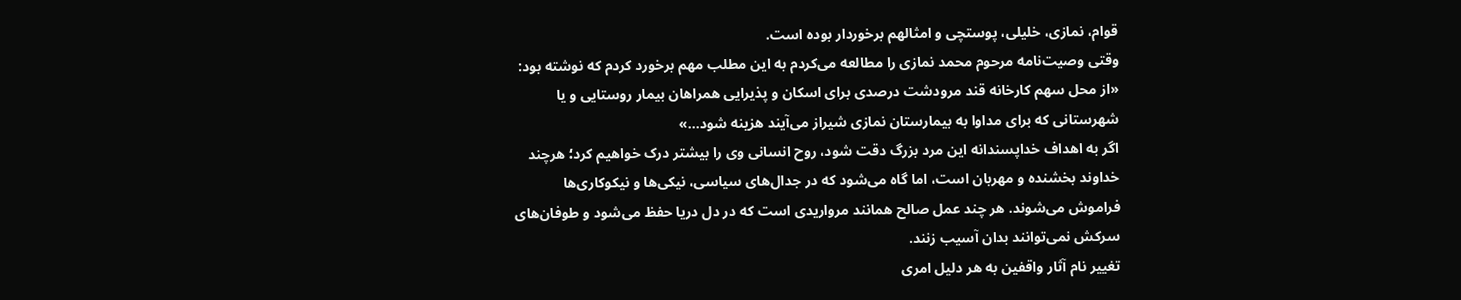قوام، نمازی، خلیلی، پوستچی و امثالهم برخوردار بوده است.
وقتی وصیت‌نامه مرحوم محمد نمازی را مطالعه می‌کردم به این مطلب مهم برخورد کردم که نوشته بود: «از محل سهم کارخانه قند مرودشت درصدی برای اسکان و پذیرایی همراهان بیمار روستایی و یا شهرستانی که برای مداوا به بیمارستان نمازی شیراز می‌آیند هزینه شود…»
اگر به اهداف خداپسندانه این مرد بزرگ دقت شود، روح انسانی وی را بیشتر درک خواهیم کرد؛ هرچند خداوند بخشنده و مهربان است، اما گاه می‌شود که در جدال‌های سیاسی، نیکی‌ها و نیکوکاری‌ها فراموش می‌شوند. هر چند عمل صالح همانند مرواریدی است که در دل دریا حفظ می‌شود و طوفان‌های سرکش نمی‌توانند بدان آسیب زنند.
تغییر نام آثار واقفین به هر دلیل امری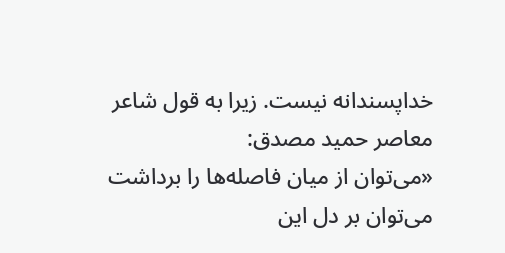خداپسندانه نیست. زیرا به قول شاعر معاصر حمید مصدق:
«می‌توان از میان فاصله‌ها را برداشت
می‌توان بر دل این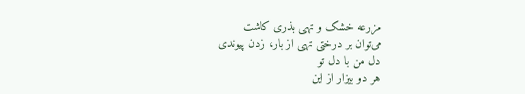مزرعه خشک و تهی بذری کاشت
می‌توان بر درختی تهی از بار، زدن پیوندی
دل من با دل تو
هر دو بیزار از این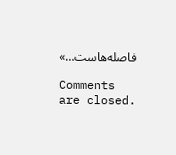فاصله‌هاست…»

Comments are closed.